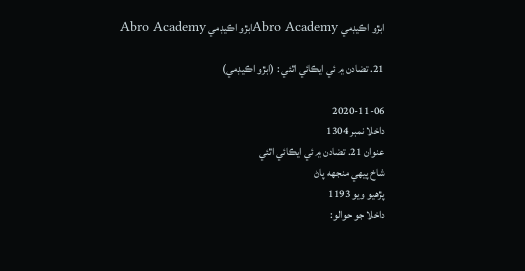ابڙو اڪيڊمي Abro Academyابڙو اڪيڊمي Abro Academy

21. تضادن ۾ ئي ايڪائي اٿئي : (ابڙو اڪيڊمي)

2020-11-06
داخلا نمبر 1304
عنوان 21. تضادن ۾ ئي ايڪائي اٿئي
شاخ پيهي منجهه پاڻ
پڙهيو ويو 1193
داخلا جو حوالو: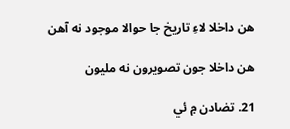هن داخلا لاءِ تاريخ جا حوالا موجود نه آهن

هن داخلا جون تصويرون نه مليون

21. تضادن ۾ ئي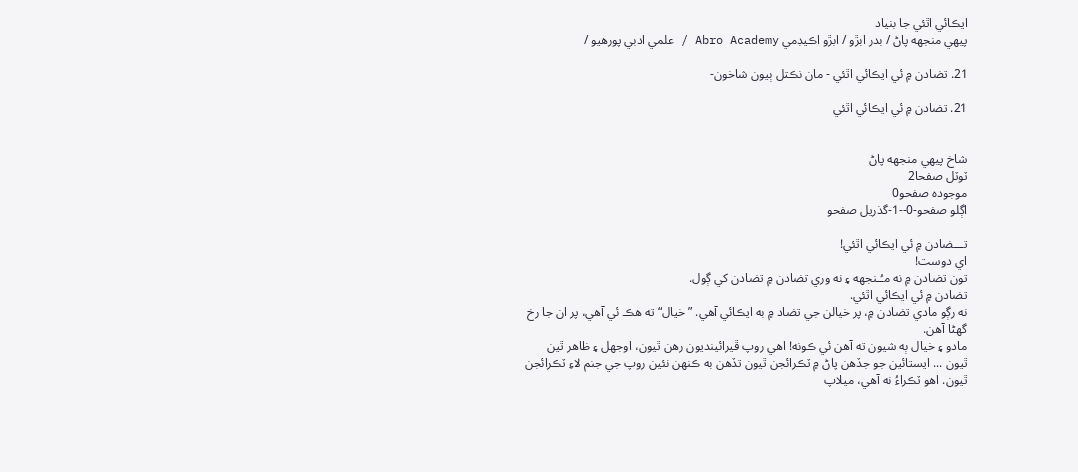ايڪائي اٿئي جا بنياد
پيهي منجهه پاڻ / بدر ابڙو / ابڙو اڪيڊمي Abro Academy / علمي ادبي پورهيو /

21. تضادن ۾ ئي ايڪائي اٿئي - مان نڪتل ٻيون شاخون-

21. تضادن ۾ ئي ايڪائي اٿئي


شاخ پيهي منجهه پاڻ
ٽوٽل صفحا2
موجودہ صفحو0
اڳلو صفحو-0--1-گذريل صفحو

تـــضادن ۾ ئي ايڪائي اٿئي!
اي دوست!
تون تضادن ۾ نه مـُـنجهه ۽ نه وري تضادن ۾ تضادن کي ڳول.
تضادن ۾ ئي ايڪائي اٿئي.
نه رڳو مادي تضادن ۾، پر خيالن جي تضاد ۾ به ايڪائي آهي. ”خيال“ ته هڪ ئي آهي، پر ان جا رخ گھڻا آهن.
مادو ۽ خيال ٻه شيون ته آهن ئي ڪونه! اهي روپ ڦيرائينديون رهن ٿيون، اوجهل ۽ ظاهر ٿين ٿيون ... ايستائين جو جڏهن پاڻ ۾ ٽڪرائجن ٿيون تڏهن به ڪنهن نئين روپ جي جنم لاءِ ٽڪرائجن ٿيون. اهو ٽڪراءُ نه آهي، ميلاپ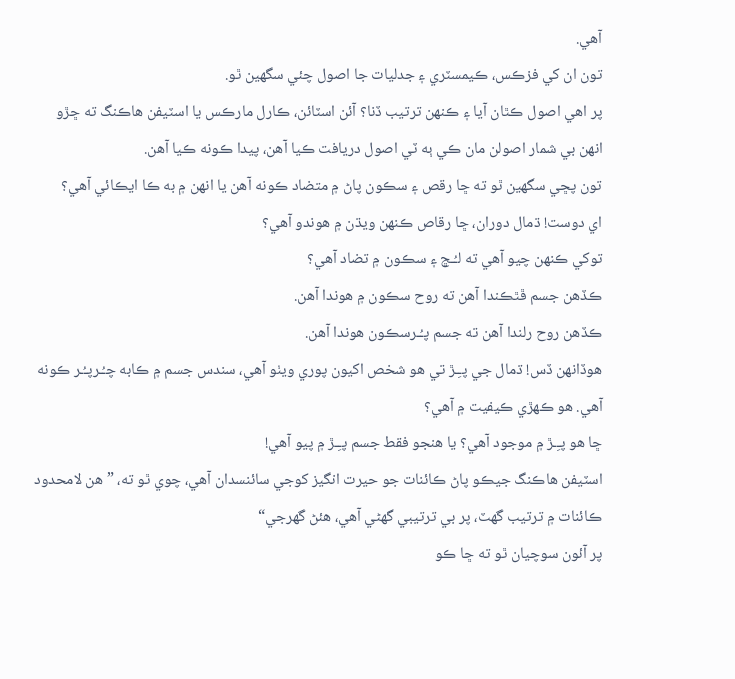آهي.
تون ان کي فزڪس، ڪيمسٽري ۽ جدليات جا اصول چئي سگھين ٿو.
پر اهي اصول ڪٿان آيا ۽ ڪنهن ترتيب ڏنا؟ آئن اسٽائن، ڪارل مارڪس يا اسٽيفن هاڪنگ ته ڇڙو انهن بي شمار اصولن مان ڪي ٻه ٽي اصول دريافت ڪيا آهن، پيدا ڪونه ڪيا آهن.
تون پڇي سگھين ٿو ته ڇا رقص ۽ سڪون پاڻ ۾ متضاد ڪونه آهن يا انهن ۾ به ڪا ايڪائي آهي؟
اي دوست! ڌمال دوران، ڇا رقاص ڪنهن ويڌن ۾ هوندو آهي؟
توکي ڪنهن چيو آهي ته لـُـڇ ۽ سڪون ۾ تضاد آهي؟
ڪڏهن جسم ڦٿڪندا آهن ته روح سڪون ۾ هوندا آهن.
ڪڏهن روح رلندا آهن ته جسم پـُـرسڪون هوندا آهن.
هوڏانهن ڏس! ڌمال جي پـِـڙ تي هو شخص اکيون پوري ويٺو آهي، سندس جسم ۾ ڪابه چـُـرپـُـر ڪونه آهي. هو ڪهڙي ڪيفيت ۾ آهي؟
ڇا هو پـِـڙ ۾ موجود آهي؟ يا هنجو فقط جسم پـِـڙ ۾ پيو آهي!
اسٽيفن هاڪنگ جيڪو پاڻ ڪائنات جو حيرت انگيز کوجي سائنسدان آهي، چوي ٿو ته، ”هن لامحدود ڪائنات ۾ ترتيب گھٽ، پر بي ترتيبي گھڻي آهي، هئڻ گھرجي“
پر آئون سوچيان ٿو ته ڇا ڪو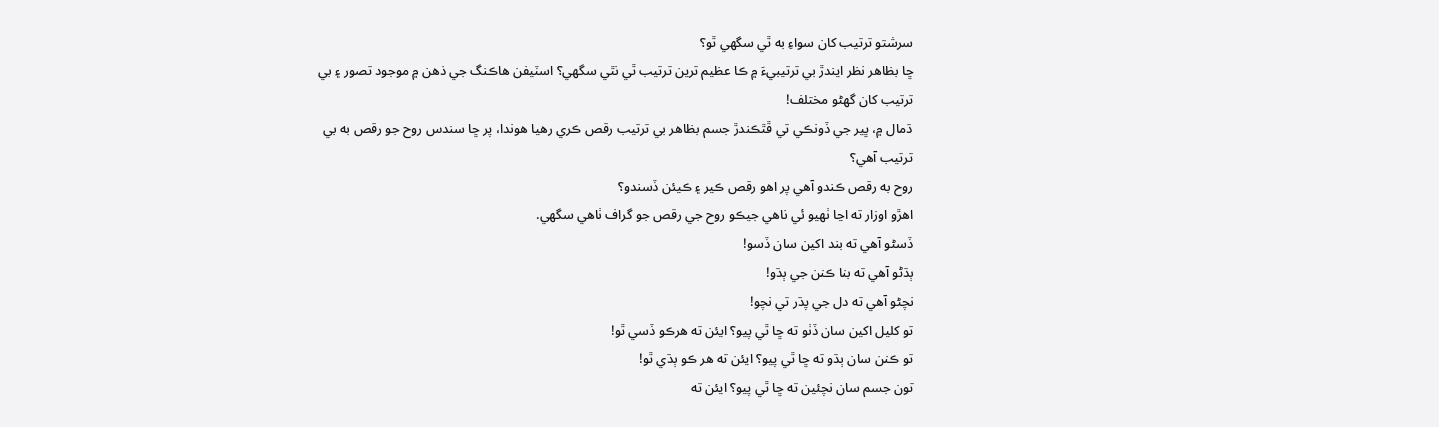سرشتو ترتيب کان سواءِ به ٿي سگھي ٿو؟
ڇا بظاهر نظر ايندڙ بي ترتيبيءَ ۾ ڪا عظيم ترين ترتيب ٿي نٿي سگھي؟ اسٽيفن هاڪنگ جي ذهن ۾ موجود تصور ۽ بي ترتيب کان گھڻو مختلف!
ڌمال ۾، ڀير جي ڏونڪي تي ڦٿڪندڙ جسم بظاهر بي ترتيب رقص ڪري رهيا هوندا، پر ڇا سندس روح جو رقص به بي ترتيب آهي؟
روح به رقص ڪندو آهي پر اهو رقص ڪير ۽ ڪيئن ڏسندو؟
اهڙو اوزار ته اڃا ٺهيو ئي ناهي جيڪو روح جي رقص جو گراف ٺاهي سگھي.
ڏسڻو آهي ته بند اکين سان ڏسو!
ٻڌڻو آهي ته بنا ڪنن جي ٻڌو!
نچڻو آهي ته دل جي پڌر تي نچو!
تو کليل اکين سان ڏٺو ته ڇا ٿي پيو؟ ايئن ته هرڪو ڏسي ٿو!
تو ڪنن سان ٻڌو ته ڇا ٿي پيو؟ ايئن ته هر ڪو ٻڌي ٿو!
تون جسم سان نچئين ته ڇا ٿي پيو؟ ايئن ته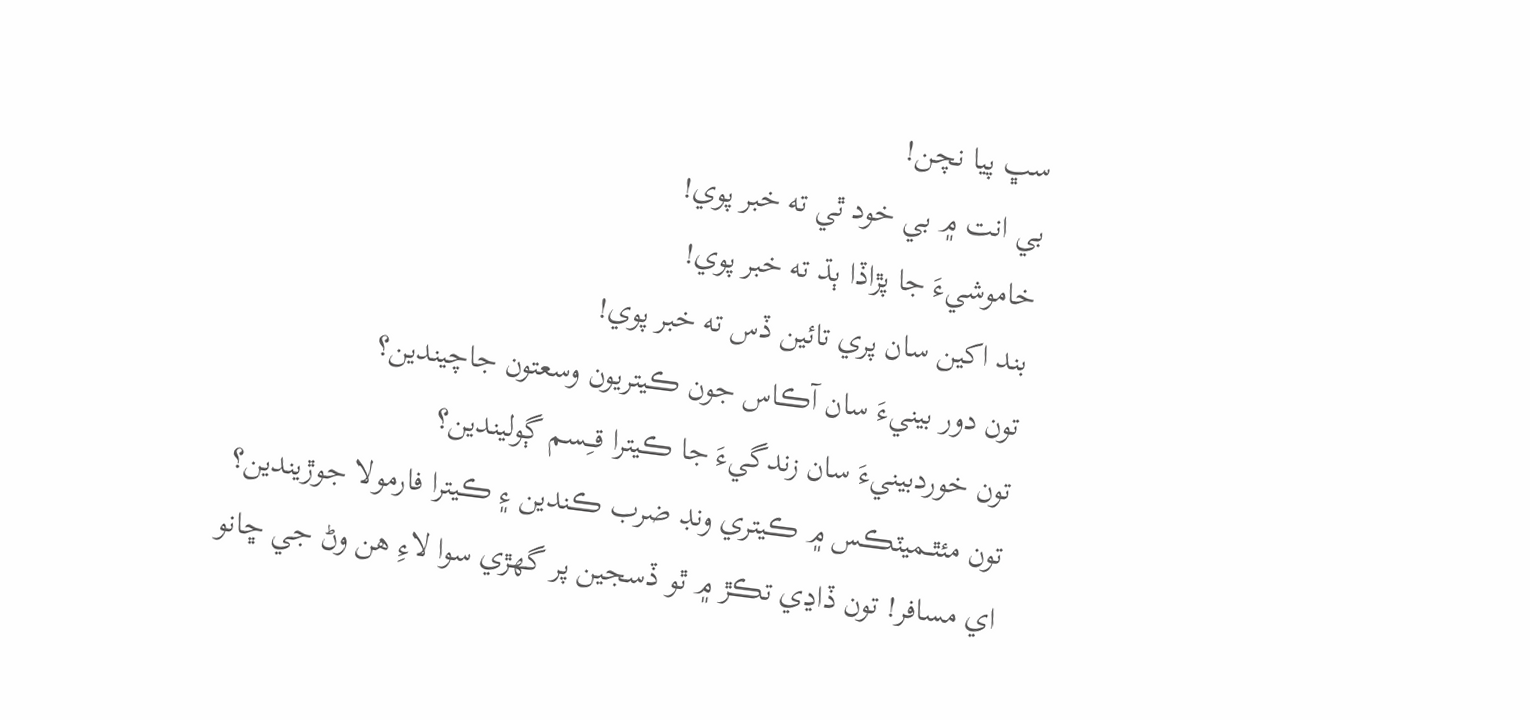سڀ پيا نچن!
بي انت ۾ بي خود ٿي ته خبر پوي!
خاموشيءَ جا پڙاڏا ٻڌ ته خبر پوي!
بند اکين سان پري تائين ڏس ته خبر پوي!
تون دور بينيءَ سان آڪاس جون ڪيتريون وسعتون جاچيندين؟
تون خوردبينيءَ سان زندگيءَ جا ڪيترا قـِـسم ڳوليندين؟
تون مئٿــميٽڪس ۾ ڪيتري ونڊ ضرب ڪندين ۽ ڪيترا فارمولا جوڙيندين؟
اي مسافر! تون ڏاڍي تڪڙ ۾ ٿو ڏسجين پر گھڙي سوا لاءِ هن وڻ جي ڇانو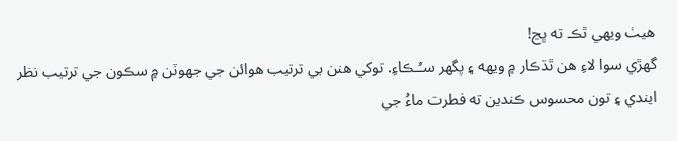هيٺ ويهي ٿڪ ته ڀڃ!
گھڙي سوا لاءِ هن ٿڌڪار ۾ ويهه ۽ پگھر سـُـڪاءِ. توکي هنن بي ترتيب هوائن جي جهوٽن ۾ سڪون جي ترتيب نظر ايندي ۽ تون محسوس ڪندين ته فطرت ماءُ جي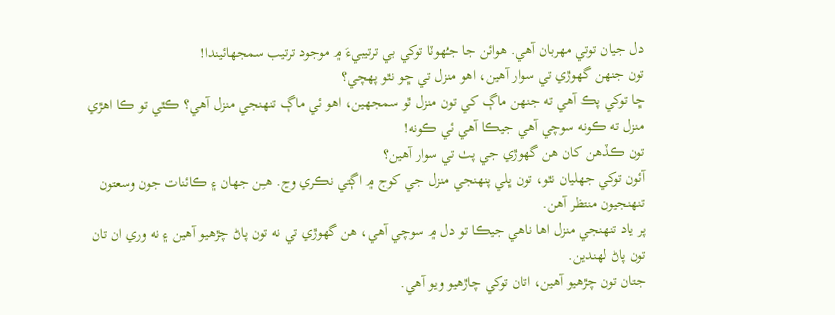دل جيان توتي مهربان آهي. هوائن جا جـُهوٽا توکي بي ترتيبيءَ ۾ موجود ترتيب سمجهائيندا!
تون جنهن گھوڙي تي سوار آهين، اهو منزل تي ڇو نٿو پهچي؟
ڇا توکي پڪ آهي ته جنهن ماڳ کي تون منزل ٿو سمجهين، اهو ئي ماڳ تنهنجي منزل آهي؟ ڪٿي تو ڪا اهڙي منزل ته ڪونه سوچي آهي جيڪا آهي ئي ڪونه!
تون ڪڏهن کان هن گھوڙي جي پٺ تي سوار آهين؟
آئون توکي جهليان نٿو، تون ڀلي پنهنجي منزل جي کوج ۾ اڳتي نڪري وڃ. هـِـن جهان ۽ ڪائنات جون وسعتون تنهنجيون منتظر آهن.
پر ياد تنهنجي منزل اها ناهي جيڪا تو دل ۾ سوچي آهي، هن گھوڙي تي نه تون پاڻ چڙهيو آهين ۽ نه وري ان تان تون پاڻ لهندين.
جتان تون چڙهيو آهين، اتان توکي چاڙهيو ويو آهي.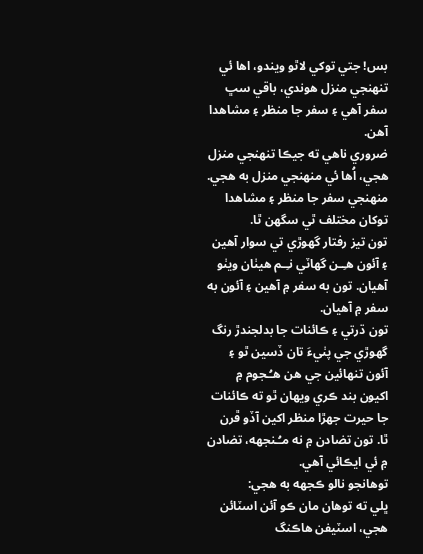بس! جتي توکي لاٿو ويندو، اها ئي تنهنجي منزل هوندي، باقي سڀ سفر آهي ۽ سفر جا منظر ۽ مشاهدا آهن.
ضروري ناهي ته جيڪا تنهنجي منزل هجي، اُها ئي منهنجي منزل به هجي. منهنجي سفر جا منظر ۽ مشاهدا توکان مختلف ٿي سگھن ٿا.
تون تيز رفتار گھوڙي تي سوار آهين ۽ آئون هـِـن گھاٽي نـِـم هيٺان ويٺو آهيان. تون به سفر ۾ آهين ۽ آئون به سفر ۾ آهيان.
تون ڌرتي ۽ ڪائنات جا بدلجندڙ رنگ گھوڙي جي پٺيءَ تان ڏسين ٿو ۽ آئون تنهائين جي هن هـُـجوم ۾ اکيون بند ڪري ويهان ٿو ته ڪائنات جا حيرت جهڙا منظر اکين آڏو ڦرن ٿا. تون تضادن ۾ نه مـُـنجهه، تضادن ۾ ئي ايڪائي آهي.
توهانجو نالو ڪجهه به هجي:
ڀلي ته توهان مان ڪو آئن اسٽائن هجي، اسٽيفن هاڪنگ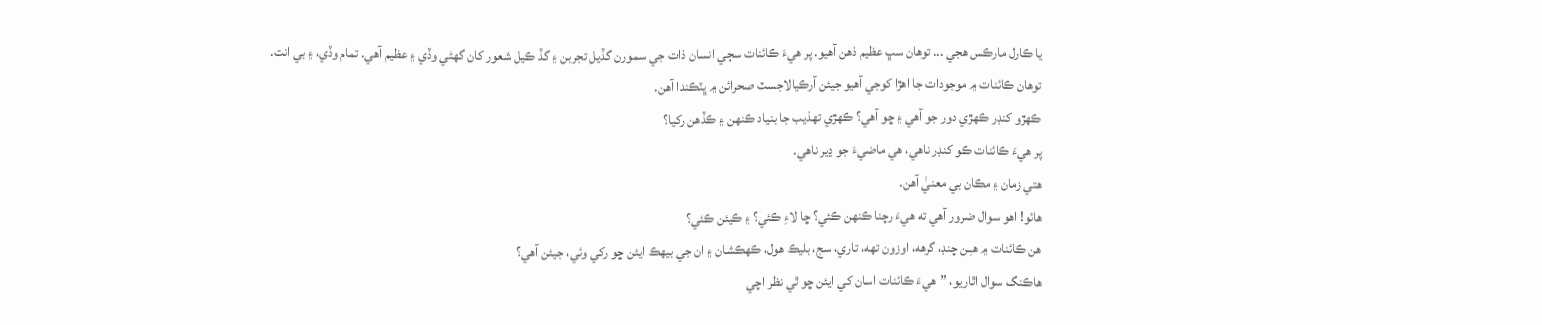يا ڪارل مارڪس هجي ... توهان سڀ عظيم ذهن آهيو. پر هيءَ ڪائنات سڄي انسان ذات جي سمورن گڏيل تجربن ۽ گڏ ڪيل شعور کان گھڻي وڏي ۽ عظيم آهي. تمام وڏي، ۽ بي انت.
توهان ڪائنات ۾ موجودات جا اهڙا کوجي آهيو جيئن آرڪيالاجسٽ صحرائن ۾ ڀٽڪندا آهن.
ڪهڙو کنڊر ڪهڙي دور جو آهي ۽ ڇو آهي؟ ڪهڙي تهذيب جا بنياد ڪنهن ۽ ڪڏهن رکيا؟
پر هيءَ ڪائنات ڪو کنڊر ناهي، هي ماضيءَ جو ڍير ناهي.
هتي زمان ۽ مڪان بي معنيٰ آهن.
هائو! اهو سوال ضرور آهي ته هيءَ رچنا ڪنهن ڪئي؟ ڇا لاءِ ڪئي؟ ۽ ڪيئن ڪئي؟
هن ڪائنات ۾ هـِـن چنڊ، گرهه، اوزون تهه، تاري، سج، بليڪ هول، ڪهڪشان ۽ ان جي بيهڪ ايئن ڇو رکي وئي، جيئن آهي؟
هاڪنگ سوال اٿاريو، ”هيءَ ڪائنات اسان کي ايئن ڇو ٿي نظر اچي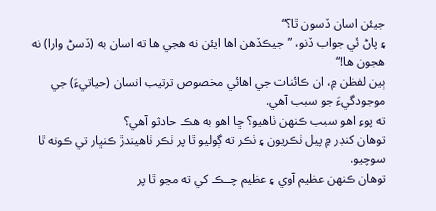جيئن اسان ڏسون ٿا؟“
۽ پاڻ ئي جواب ڏنو، ”جيڪڏهن اها ايئن نه هجي ها ته اسان به (ڏسڻ وارا) نه هجون ها!“
ٻين لفظن ۾، ان ڪائنات جي اهائي مخصوص ترتيب انسان (حياتيءَ) جي موجودگيءَ جو سبب آهي.
ته پوءِ اهو سبب ڪنهن ٺاهيو؟ ڇا اهو به هڪ حادثو آهي؟
توهان کنڊر ۾ پيل ٺڪريون ۽ ٺڪر ته ڳوليو ٿا پر ٺڪر ٺاهيندڙ ڪنڀار تي ڪونه ٿا سوچيو.
توهان ڪنهن عظيم آوي ۽ عظيم چــڪ کي ته مڃو ٿا پر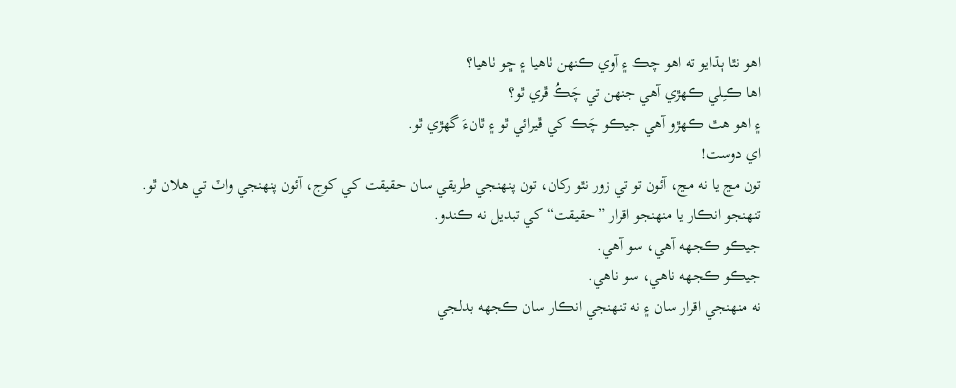اهو نٿا ٻڌايو ته اهو چڪ ۽ آوي ڪنهن ٺاهيا ۽ ڇو ٺاهيا؟
اها ڪـِـلي ڪهڙي آهي جنهن تي چَڪُ ڦري ٿو؟
۽ اهو هٿ ڪهڙو آهي جيڪو چَڪ کي ڦيرائي ٿو ۽ ٿانءَ گھڙي ٿو.
اي دوست!
تون مڃ يا نه مڃ، آئون تو تي زور نٿو رکان، تون پنهنجي طريقي سان حقيقت کي کوج، آئون پنهنجي واٽ تي هلان ٿو.
تنهنجو انڪار يا منهنجو اقرار ”حقيقت“ کي تبديل نه ڪندو.
جيڪو ڪجهه آهي، سو آهي.
جيڪو ڪجهه ناهي، سو ناهي.
نه منهنجي اقرار سان ۽ نه تنهنجي انڪار سان ڪجهه بدلجي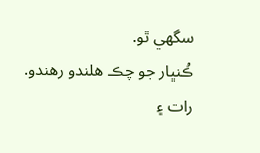سگھي ٿو.
ڪُنڀار جو چڪ هلندو رهندو. رات ۽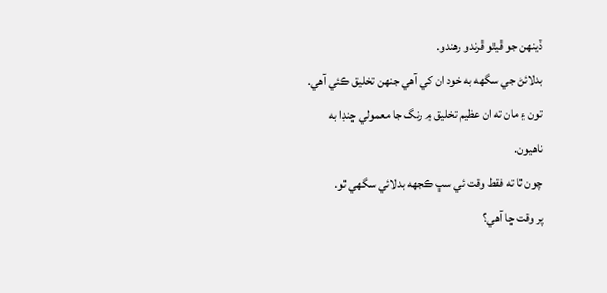ڏينهن جو ڦيٿو ڦرندو رهندو.
بدلائڻ جي سگھه به خود ان کي آهي جنهن تخليق ڪئي آهي. تون ۽ مان ته ان عظيم تخليق ۾ رنگ جا معمولي ڇنڊا به ناهيون.
چون ٿا ته فقط وقت ئي سڀ ڪجهه بدلائي سگھي ٿو.
پر وقت ڇا آهي؟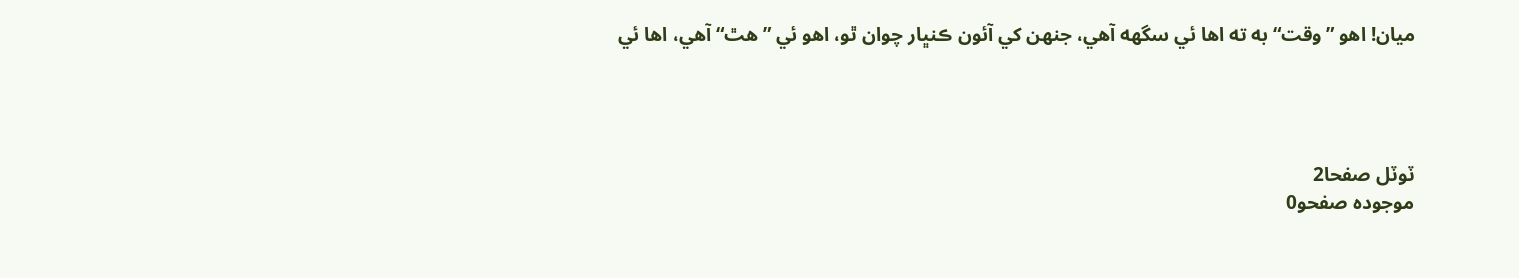ميان! اهو ”وقت“ به ته اها ئي سگھه آهي، جنهن کي آئون ڪنڀار چوان ٿو، اهو ئي ”هٿ“ آهي، اها ئي




ٽوٽل صفحا2
موجودہ صفحو0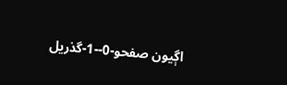اڳيون صفحو-0--1-گذريل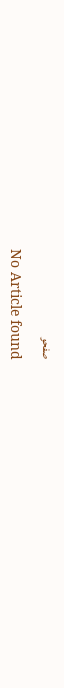صفحو

No Article found